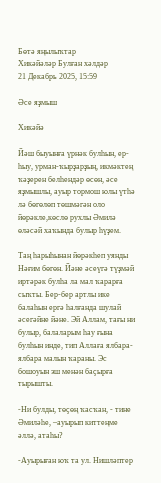Бөтә яңылыҡтар
Хикәйәләр Булған хәлдәр
21 Декабрь 2025, 15:59

Әсе яҙмыш

Хикәйә

Йәш быуынға үрнәк булһын, ер-һыу, урман-ҡырҙарҙың, икмәктең ҡәҙерен белһендәр өсөн, әсе яҙмышлы, ауыр тормош юлы үтһә лә бөгөлөп төшмәгән оло йөрәкле,көслө рухлы Әмилә өләсәй хаҡында булыр һүҙем.

Таң һарыһынан йөрәкһеп уянды Нәғим бөгөн. Йәне әсеүгә түҙмәй иртәрәк булһа ла мал ҡарарға сыҡты. Бер-бер артлы ике балаһын ергә һалғанда шулай әсегәйне йәне. Эй Аллам, тағы ни булыр, балаларым һау ғына булһын инде, тип Аллаға ялбара-ялбара малын ҡараны. Эс бошоуын эш менән баҫырға тырышты.

-Ни булды, төҫөң ҡасҡан, - тине Әмиләһе, –ауырып киттеңме әллә, атаһы?

-Ауырыған юҡ та ул. Нишләптер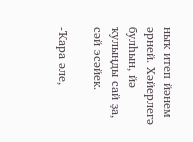ныҡ итеп йәнем әрней. Хәйерлегә булһын, йә ҡулыңды сай ҙа, сәй эсәйек.

-Ҡара әле,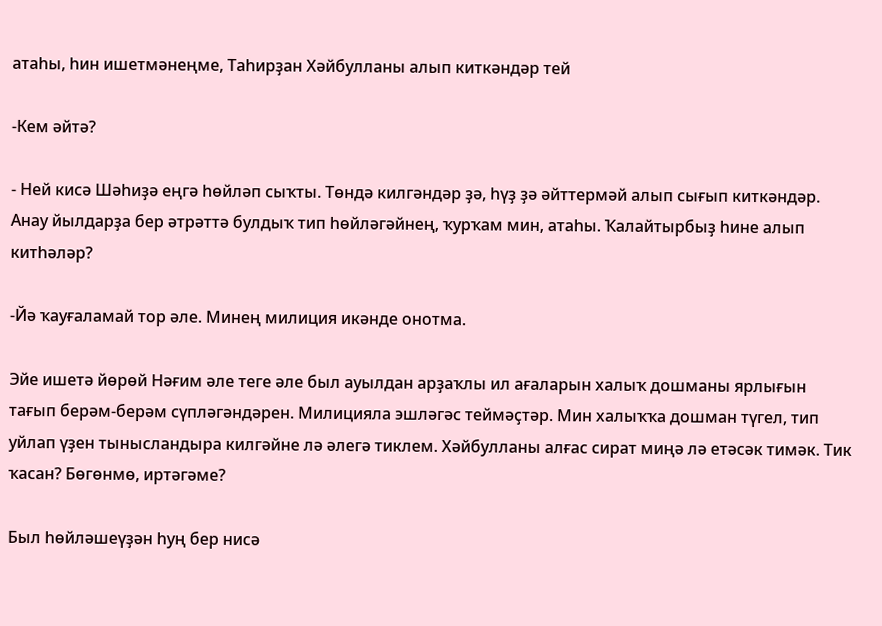атаһы, һин ишетмәнеңме, Таһирҙан Хәйбулланы алып киткәндәр тей

-Кем әйтә?

- Ней кисә Шәһиҙә еңгә һөйләп сыҡты. Төндә килгәндәр ҙә, һүҙ ҙә әйттермәй алып сығып киткәндәр. Анау йылдарҙа бер әтрәттә булдыҡ тип һөйләгәйнең, ҡурҡам мин, атаһы. Ҡалайтырбыҙ һине алып китһәләр?

-Йә ҡауғаламай тор әле. Минең милиция икәнде онотма.

Эйе ишетә йөрөй Нәғим әле теге әле был ауылдан арҙаҡлы ил ағаларын халыҡ дошманы ярлығын тағып берәм-берәм сүпләгәндәрен. Милицияла эшләгәс теймәҫтәр. Мин халыҡҡа дошман түгел, тип уйлап үҙен тынысландыра килгәйне лә әлегә тиклем. Хәйбулланы алғас сират миңә лә етәсәк тимәк. Тик ҡасан? Бөгөнмө, иртәгәме?

Был һөйләшеүҙән һуң бер нисә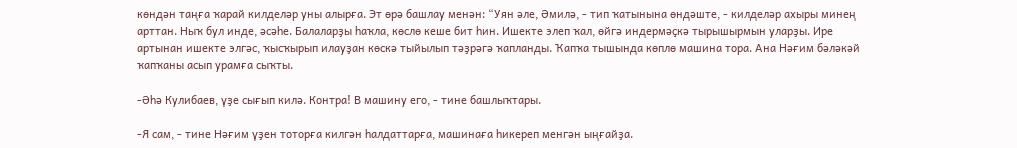көндән таңға ҡарай килделәр уны алырға. Эт өрә башлау менән: “Уян әле, Әмилә, - тип ҡатынына өндәште, - килделәр ахыры минең арттан. Ныҡ бул инде, әсәһе. Балаларҙы һаҡла, көслө кеше бит һин. Ишекте элеп ҡал, өйгә индермәҫкә тырышырмын уларҙы. Ире артынан ишекте элгәс, ҡысҡырып илауҙан көскә тыйылып тәҙрәгә ҡапланды. Ҡапҡа тышында көплө машина тора. Ана Нәғим бәләкәй ҡапҡаны асып урамға сыҡты.

-Әһә Кулибаев, үҙе сығып килә. Контра! В машину его, - тине башлыҡтары.

-Я сам, - тине Нәғим үҙен тоторға килгән һалдаттарға, машинаға һикереп менгән ыңғайҙа.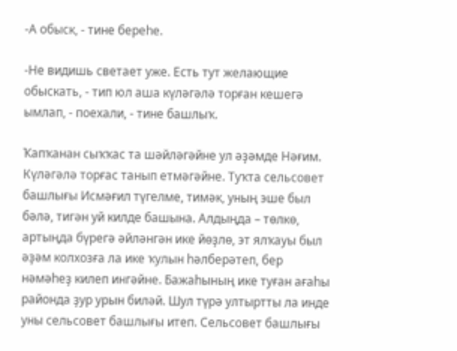-А обыск, - тине береһе.

-Не видишь светает уже. Есть тут желающие обыскать, - тип юл аша күләгәлә торған кешегә ымлап, - поехали, - тине башлыҡ.

Ҡапҡанан сыҡҡас та шәйләгәйне ул әҙәмде Нәғим. Күләгәлә торғас танып етмәгәйне. Туҡта сельсовет башлығы Исмәғил түгелме, тимәк, уның эше был бәлә, тигән уй килде башына. Алдыңда – төлкө, артыңда бүрегә әйләнгән ике йөҙлө, эт ялҡауы был әҙәм колхозға ла ике ҡулын һәлберәтеп, бер нәмәһеҙ килеп ингәйне. Бажаһының ике туған ағаһы районда ҙур урын биләй. Шул түрә ултыртты ла инде уны сельсовет башлығы итеп. Сельсовет башлығы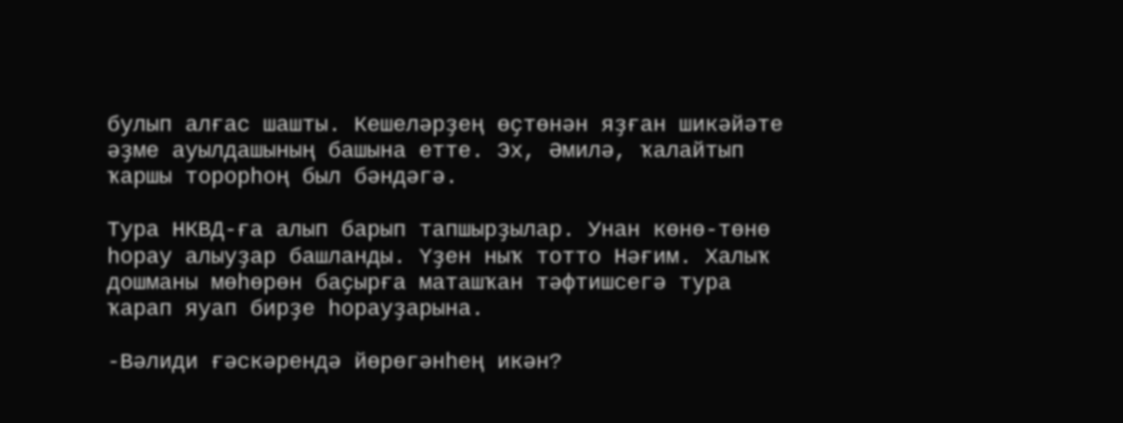булып алғас шашты. Кешеләрҙең өҫтөнән яҙған шикәйәте әҙме ауылдашының башына етте. Эх, Әмилә, ҡалайтып ҡаршы торорһоң был бәндәгә.

Тура НКВД-ға алып барып тапшырҙылар. Унан көнө-төнө һорау алыуҙар башланды. Үҙен ныҡ тотто Нәғим. Халыҡ дошманы мөһөрөн баҫырға маташҡан тәфтишсегә тура ҡарап яуап бирҙе һорауҙарына.

-Вәлиди ғәскәрендә йөрөгәнһең икән?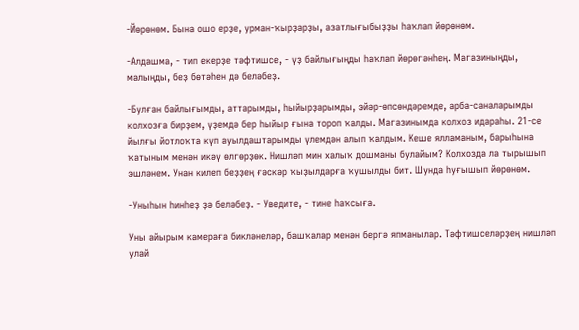-Йөрөнөм. Бына ошо ерҙе, урман-ҡырҙарҙы, азатлығыбыҙҙы һаҡлап йөрөнөм.

-Алдашма, - тип екерҙе тәфтишсе, - үҙ байлығыңды һаҡлап йөрөгәнһең. Магазиныңды, малыңды, беҙ бөтәһен дә беләбеҙ.

-Булған байлығымды, аттарымды, һыйырҙарымды, эйәр-өпсөндәремде, арба-саналарымды колхозға бирҙем, үҙемдә бер һыйыр ғына тороп ҡалды. Магазинымда колхоз идараһы. 21-се йылғы йотлоҡта күп ауылдаштарымды үлемдән алып ҡалдым. Кеше ялламаным, барыһына ҡатыным менән икәү өлгөрҙөк. Нишләп мин халыҡ дошманы булайым? Колхозда ла тырышып эшләнем. Унан килеп беҙҙең ғәскәр ҡыҙылдарға ҡушылды бит. Шунда һуғышып йөрөнөм.

-Уныһын һинһеҙ ҙә беләбеҙ. - Уведите, - тине һаҡсыға.

Уны айырым камераға бикләнеләр, башҡалар менән бергә япманылар. Тәфтишселәрҙең нишләп улай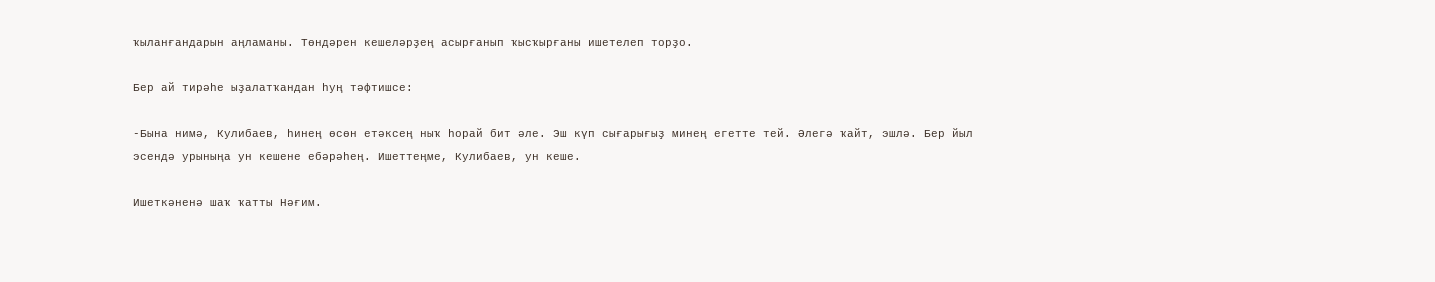ҡыланғандарын аңламаны. Төндәрен кешеләрҙең асырғанып ҡысҡырғаны ишетелеп торҙо.

Бер ай тирәһе ыҙалатҡандан һуң тәфтишсе:

-Бына нимә, Кулибаев, һинең өсөн етәксең ныҡ һорай бит әле. Эш күп сығарығыҙ минең егетте тей. Әлегә ҡайт, эшлә. Бер йыл эсендә урыныңа ун кешене ебәрәһең. Ишеттеңме, Кулибаев, ун кеше.

Ишеткәненә шаҡ ҡатты Нәғим.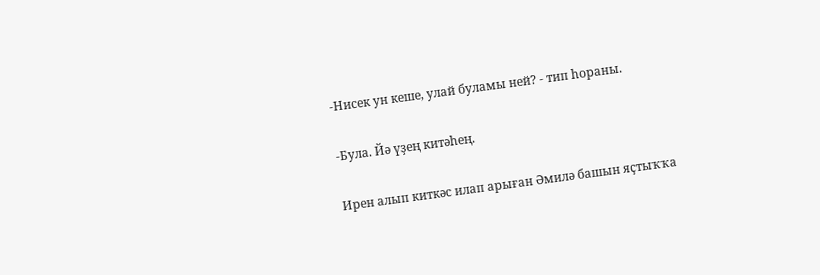-Нисек ун кеше, улай буламы ней? - тип һораны.

-Була. Йә үҙең китәһең.

Ирен алып киткәс илап арыған Әмилә башын яҫтыҡҡа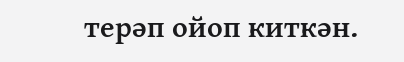терәп ойоп киткән.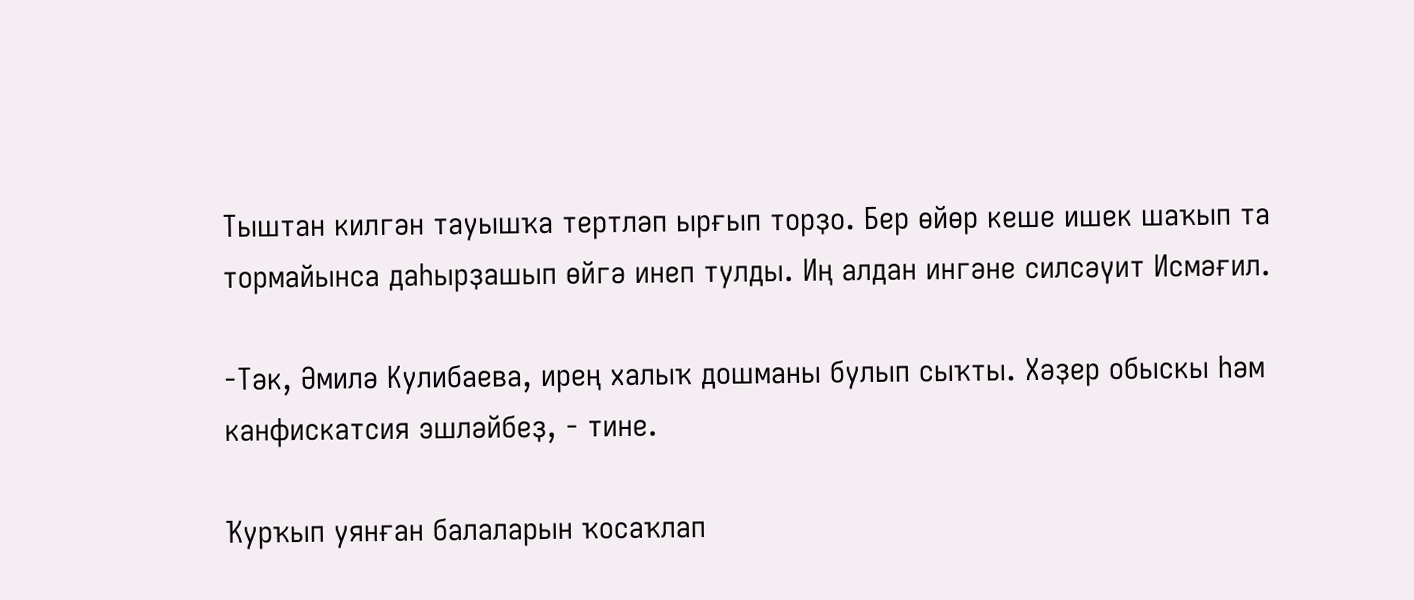Тыштан килгән тауышҡа тертләп ырғып торҙо. Бер өйөр кеше ишек шаҡып та тормайынса даһырҙашып өйгә инеп тулды. Иң алдан ингәне силсәүит Исмәғил.

-Тәк, Әмилә Кулибаева, ирең халыҡ дошманы булып сыҡты. Хәҙер обыскы һәм канфискатсия эшләйбеҙ, - тине.

Ҡурҡып уянған балаларын ҡосаҡлап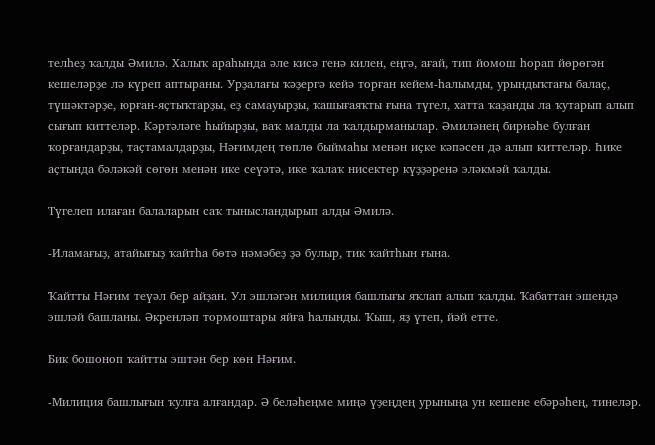телһеҙ ҡалды Әмилә. Халыҡ араһында әле кисә генә килен, еңгә, ағай, тип йомош һорап йөрөгән кешеләрҙе лә күреп аптыраны. Урҙалағы ҡәҙергә кейә торған кейем-һалымды, урындыҡтағы балаҫ, түшәктәрҙе, юрған-яҫтыҡтарҙы, еҙ самауырҙы, ҡашығаяҡты ғына түгел, хатта ҡаҙанды ла ҡутарып алып сығып киттеләр. Кәртәләге һыйырҙы, ваҡ малды ла ҡалдырманылар. Әмиләнең бирнәһе булған ҡорғандарҙы, таҫтамалдарҙы, Нәғимдең төплө быймаһы менән иҫке кәпәсен дә алып киттеләр. Һике аҫтында бәләкәй сөгөн менән ике сеүәтә, ике ҡалаҡ нисектер күҙҙәренә эләкмәй ҡалды.

Түгелеп илаған балаларын саҡ тынысландырып алды Әмилә.

-Иламағыҙ, атайығыҙ ҡайтһа бөтә нәмәбеҙ ҙә булыр, тик ҡайтһын ғына.

Ҡайтты Нәғим теүәл бер айҙан. Ул эшләгән милиция башлығы яҡлап алып ҡалды. Ҡабаттан эшендә эшләй башланы. Әкренләп тормоштары яйға һалынды. Ҡыш, яҙ үтеп, йәй етте.

Бик бошоноп ҡайтты эштән бер көн Нәғим.

-Милиция башлығын ҡулға алғандар. Ә беләһеңме миңә үҙеңдең урыныңа ун кешене ебәрәһең, тинеләр.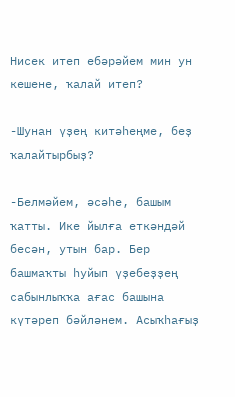Нисек итеп ебәрәйем мин ун кешене, ҡалай итеп?

-Шунан үҙең китәһеңме, беҙ ҡалайтырбыҙ?

-Белмәйем, әсәһе, башым ҡатты. Ике йылға еткәндәй бесән, утын бар. Бер башмаҡты һуйып үҙебеҙҙең сабынлыҡҡа ағас башына күтәреп бәйләнем. Асыҡһағыҙ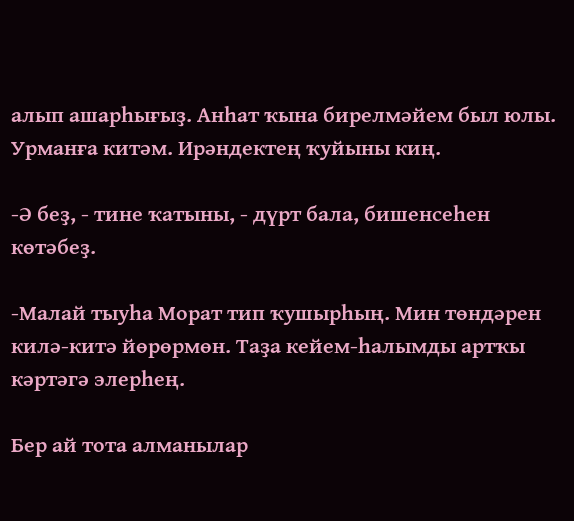алып ашарһығыҙ. Анһат ҡына бирелмәйем был юлы. Урманға китәм. Ирәндектең ҡуйыны киң.

-Ә беҙ, - тине ҡатыны, - дүрт бала, бишенсеһен көтәбеҙ.

-Малай тыуһа Морат тип ҡушырһың. Мин төндәрен килә-китә йөрөрмөн. Таҙа кейем-һалымды артҡы кәртәгә элерһең.

Бер ай тота алманылар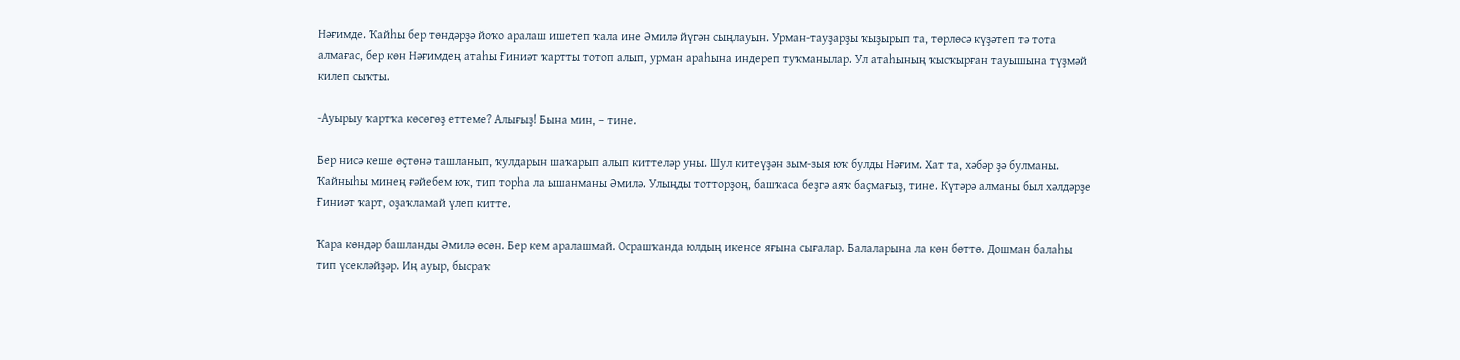Нәғимде. Ҡайһы бер төндәрҙә йоҡо аралаш ишетеп ҡала ине Әмилә йүгән сыңлауын. Урман-тауҙарҙы ҡыҙырып та, төрлөсә күҙәтеп тә тота алмағас, бер көн Нәғимдең атаһы Ғиниәт ҡартты тотоп алып, урман араһына индереп туҡманылар. Ул атаһының ҡысҡырған тауышына түҙмәй килеп сыҡты.

-Ауырыу ҡартҡа көсөгөҙ еттеме? Алығыҙ! Бына мин, – тине.

Бер нисә кеше өҫтөнә ташланып, ҡулдарын шаҡарып алып киттеләр уны. Шул китеүҙән зым-зыя юҡ булды Нәғим. Хат та, хәбәр ҙә булманы. Ҡайныһы минең ғәйебем юҡ, тип торһа ла ышанманы Әмилә. Улыңды тотторҙоң, башҡаса беҙгә аяҡ баҫмағыҙ, тине. Күтәрә алманы был хәлдәрҙе Ғиниәт ҡарт, оҙаҡламай үлеп китте.

Ҡара көндәр башланды Әмилә өсөн. Бер кем аралашмай. Осрашҡанда юлдың икенсе яғына сығалар. Балаларына ла көн бөттө. Дошман балаһы тип үсекләйҙәр. Иң ауыр, бысраҡ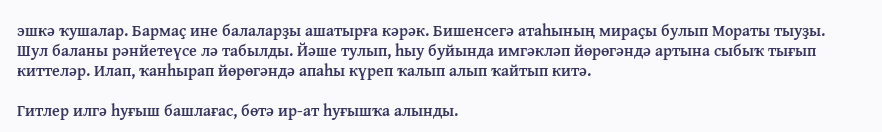эшкә ҡушалар. Бармаҫ ине балаларҙы ашатырға кәрәк. Бишенсегә атаһының мираҫы булып Мораты тыуҙы. Шул баланы рәнйетеүсе лә табылды. Йәше тулып, һыу буйында имгәкләп йөрөгәндә артына сыбыҡ тығып киттеләр. Илап, ҡанһырап йөрөгәндә апаһы күреп ҡалып алып ҡайтып китә.

Гитлер илгә һуғыш башлағас, бөтә ир-ат һуғышҡа алынды.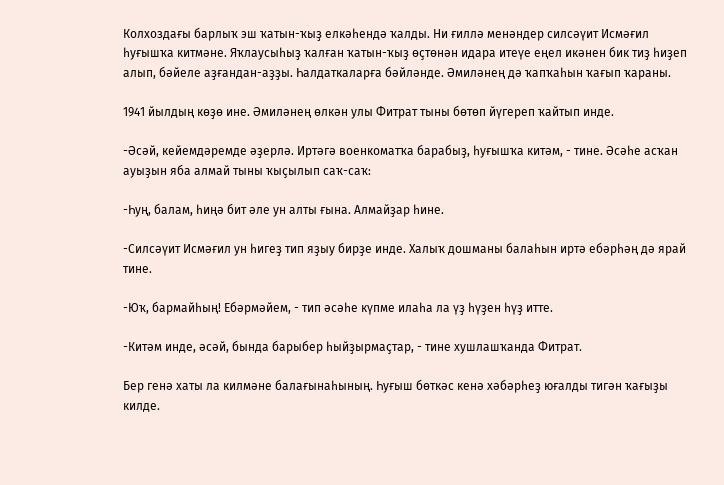Колхоздағы барлыҡ эш ҡатын-ҡыҙ елкәһендә ҡалды. Ни ғиллә менәндер силсәүит Исмәғил һуғышҡа китмәне. Яҡлаусыһыҙ ҡалған ҡатын-ҡыҙ өҫтөнән идара итеүе еңел икәнен бик тиҙ һиҙеп алып, бәйеле аҙғандан-аҙҙы. Һалдаткаларға бәйләнде. Әмиләнең дә ҡапҡаһын ҡағып ҡараны.

1941 йылдың көҙө ине. Әмиләнең өлкән улы Фитрат тыны бөтөп йүгереп ҡайтып инде.

-Әсәй, кейемдәремде әҙерлә. Иртәгә военкоматҡа барабыҙ, һуғышҡа китәм, - тине. Әсәһе асҡан ауыҙын яба алмай тыны ҡыҫылып саҡ-саҡ:

-Һуң, балам, һиңә бит әле ун алты ғына. Алмайҙар һине.

-Силсәүит Исмәғил ун һигеҙ тип яҙыу бирҙе инде. Халыҡ дошманы балаһын иртә ебәрһәң дә ярай тине.

-Юҡ, бармайһың! Ебәрмәйем, - тип әсәһе күпме илаһа ла үҙ һүҙен һүҙ итте.

-Китәм инде, әсәй, бында барыбер һыйҙырмаҫтар, - тине хушлашҡанда Фитрат.

Бер генә хаты ла килмәне балағынаһының. Һуғыш бөткәс кенә хәбәрһеҙ юғалды тигән ҡағыҙы килде.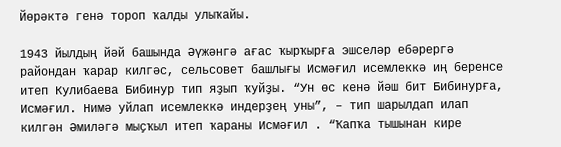Йөрәктә генә тороп ҡалды улыҡайы.

1943 йылдың йәй башында Әүжәнгә ағас ҡырҡырға эшселәр ебәрергә райондан ҡарар килгәс, сельсовет башлығы Исмәғил исемлеккә иң беренсе итеп Кулибаева Бибинур тип яҙып ҡуйҙы. “Ун өс кенә йәш бит Бибинурға, Исмәғил. Нимә уйлап исемлеккә индерҙең уны”, – тип шарылдап илап килгән Әмиләгә мыҫҡыл итеп ҡараны Исмәғил . “Ҡапҡа тышынан кире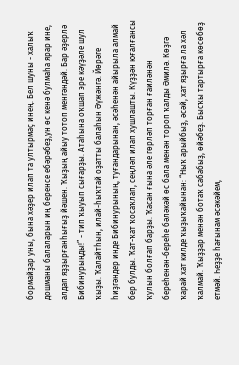бормайҙар уны, бына хәҙер илап та ултырмаҫ инең. Бел шуны - халыҡ дошманы балаларын иң беренсе ебәрәбеҙ,ун өс кенә булмаһа ярар ине, алдап яҙҙырғанһығыҙ йәшен. Ҡыҙың айыу тотоп менгәндәй. Бар әҙерлә Бибинурыңды!” - тип ҡыуып сығарҙы. Атаһына оҡшап эре кәүҙәле шул ҡыҙы. Ҡалайтһын, илай-һыҡтай оҙатты балаһын Әүжәнгә. Йөрәге һиҙгәндер инде Бибинурының, туғандарынан, әсәһенән айырыла алмай бер булды. Ҡат-ҡат ҡосаҡлап, сеңләп илап хушлашты. Күҙҙән юғалғансы ҡулын болғап барҙы. Ҡасан ғына әле гөрләп торған ғаиләнән береһенән-береһе бәләкәй өс бала менән тороп ҡалды Әмилә. Көҙгә ҡарай хат килде ҡыҙыҡайынан: “Ныҡ арыйбыҙ, әсәй, хат яҙырға ла хәл ҡалмай. Ҡыҙҙар менән ботаҡ сабабыҙ, өйәбеҙ. Бысҡы тартырға көсөбөҙ етмәй. Һеҙҙе һағынам әсәкәйем,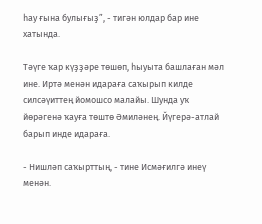һау ғына булығыҙ”, - тигән юлдар бар ине хатында.

Тәүге ҡар күҙҙәре төшөп, һыуыта башлаған мәл ине. Иртә менән идараға саҡырып килде силсәүиттең йомошсо малайы. Шунда уҡ йөрәгенә ҡауға төштө Әмиләнең. Йүгерә-атлай барып инде идараға.

- Нишләп саҡырттың, - тине Исмәғилгә инеү менән.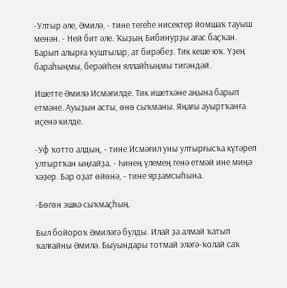-Ултыр әле, Әмилә, - тине тегеһе нисектер йомшаҡ тауыш менән. - Ней бит әле. Ҡыҙың Бибинурҙы ағас баҫҡан. Барып алырға ҡуштылар, ат бирәбеҙ. Тик кеше юҡ. Үҙең бараһыңмы, берәйһен яллайһыңмы тигәндәй.

Ишетте Әмилә Исмәғилде. Тик ишеткәне аңына барып етмәне. Ауыҙын асты, өнө сыҡманы. Яңағы ауыртҡанға иҫенә килде.

-Уф ҡотто алдың, - тине Исмәғил уны ултырғысҡа күтәреп ултыртҡан ыңғайҙа. - Һинең үлемең генә етмәй ине миңә хәҙер. Бар оҙат өйөнә, - тине ярҙамсыһына.

-Бөгөн эшкә сыҡмаҫһың.

Был бойороҡ Әмиләгә булды. Илай ҙа алмай ҡатып ҡалғайны Әмилә. Быуындары тотмай эләгә-ҡолай саҡ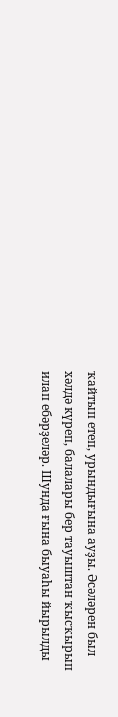ҡайтып етеп, урындығына ауҙы. Әсәләрен был хәлдә күреп, балалары бер тауыштан ҡысҡырып илап ебәрҙеләр. Шунда ғына быуаһы йырылды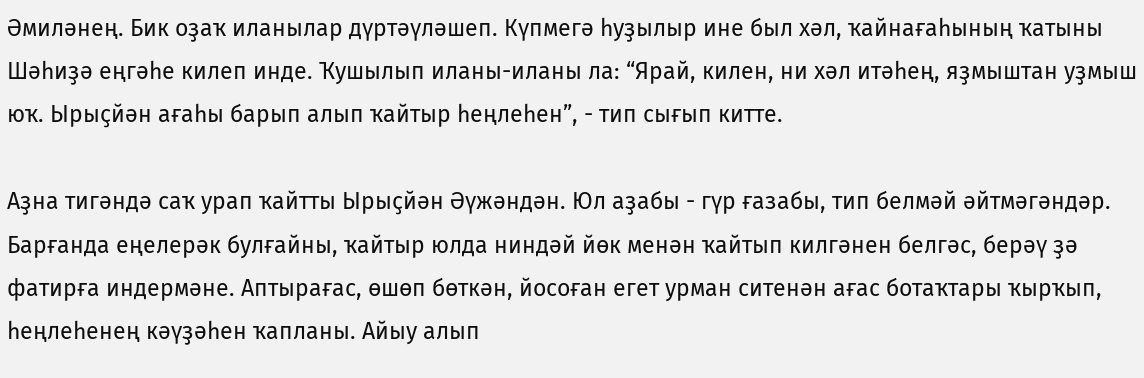Әмиләнең. Бик оҙаҡ иланылар дүртәүләшеп. Күпмегә һуҙылыр ине был хәл, ҡайнағаһының ҡатыны Шәһиҙә еңгәһе килеп инде. Ҡушылып иланы-иланы ла: “Ярай, килен, ни хәл итәһең, яҙмыштан уҙмыш юҡ. Ырыҫйән ағаһы барып алып ҡайтыр һеңлеһен”, - тип сығып китте.

Аҙна тигәндә саҡ урап ҡайтты Ырыҫйән Әүжәндән. Юл аҙабы - гүр ғазабы, тип белмәй әйтмәгәндәр. Барғанда еңелерәк булғайны, ҡайтыр юлда ниндәй йөк менән ҡайтып килгәнен белгәс, берәү ҙә фатирға индермәне. Аптырағас, өшөп бөткән, йосоған егет урман ситенән ағас ботаҡтары ҡырҡып, һеңлеһенең кәүҙәһен ҡапланы. Айыу алып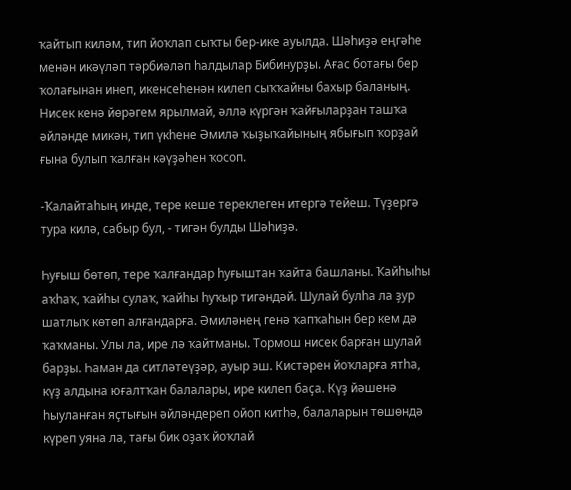ҡайтып киләм, тип йоҡлап сыҡты бер-ике ауылда. Шәһиҙә еңгәһе менән икәүләп тәрбиәләп һалдылар Бибинурҙы. Ағас ботағы бер ҡолағынан инеп, икенсеһенән килеп сыҡҡайны бахыр баланың. Нисек кенә йөрәгем ярылмай, әллә күргән ҡайғыларҙан ташҡа әйләнде микән, тип үкһене Әмилә ҡыҙыҡайының ябығып ҡорҙай ғына булып ҡалған кәүҙәһен ҡосоп.

-Ҡалайтаһың инде, тере кеше тереклеген итергә тейеш. Түҙергә тура килә, сабыр бул, - тигән булды Шәһиҙә.

Һуғыш бөтөп, тере ҡалғандар һуғыштан ҡайта башланы. Ҡайһыһы аҡһаҡ, ҡайһы сулаҡ, ҡайһы һуҡыр тигәндәй. Шулай булһа ла ҙур шатлыҡ көтөп алғандарға. Әмиләнең генә ҡапҡаһын бер кем дә ҡаҡманы. Улы ла, ире лә ҡайтманы. Тормош нисек барған шулай барҙы. Һаман да ситләтеүҙәр, ауыр эш. Кистәрен йоҡларға ятһа, күҙ алдына юғалтҡан балалары, ире килеп баҫа. Күҙ йәшенә һыуланған яҫтығын әйләндереп ойоп китһә, балаларын төшөндә күреп уяна ла, тағы бик оҙаҡ йоҡлай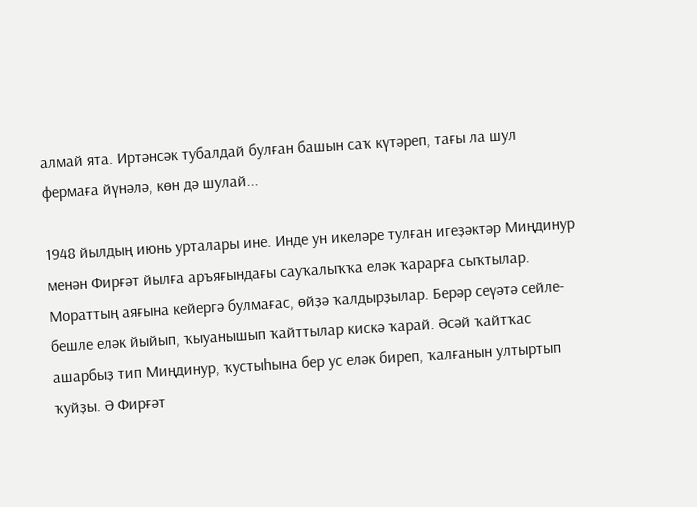алмай ята. Иртәнсәк тубалдай булған башын саҡ күтәреп, тағы ла шул фермаға йүнәлә, көн дә шулай...

1948 йылдың июнь урталары ине. Инде ун икеләре тулған игеҙәктәр Миңдинур менән Фирғәт йылға аръяғындағы сауҡалыҡҡа еләк ҡарарға сыҡтылар. Мораттың аяғына кейергә булмағас, өйҙә ҡалдырҙылар. Берәр сеүәтә сейле-бешле еләк йыйып, ҡыуанышып ҡайттылар кискә ҡарай. Әсәй ҡайтҡас ашарбыҙ тип Миңдинур, ҡустыһына бер ус еләк биреп, ҡалғанын ултыртып ҡуйҙы. Ә Фирғәт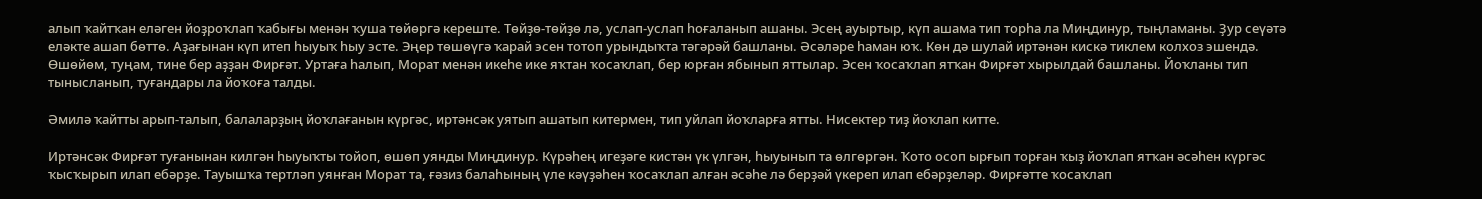алып ҡайтҡан еләген йоҙроҡлап ҡабығы менән ҡуша төйөргә кереште. Төйҙө-төйҙө лә, услап-услап һоғаланып ашаны. Эсең ауыртыр, күп ашама тип торһа ла Миңдинур, тыңламаны. Ҙур сеүәтә еләкте ашап бөттө. Аҙағынан күп итеп һыуыҡ һыу эсте. Эңер төшөүгә ҡарай эсен тотоп урындыҡта тәгәрәй башланы. Әсәләре һаман юҡ. Көн дә шулай иртәнән кискә тиклем колхоз эшендә. Өшөйөм, туңам, тине бер аҙҙан Фирғәт. Уртаға һалып, Морат менән икеһе ике яҡтан ҡосаҡлап, бер юрған ябынып яттылар. Эсен ҡосаҡлап ятҡан Фирғәт хырылдай башланы. Йоҡланы тип тынысланып, туғандары ла йоҡоға талды.

Әмилә ҡайтты арып-талып, балаларҙың йоҡлағанын күргәс, иртәнсәк уятып ашатып китермен, тип уйлап йоҡларға ятты. Нисектер тиҙ йоҡлап китте.

Иртәнсәк Фирғәт туғанынан килгән һыуыҡты тойоп, өшөп уянды Миңдинур. Күрәһең игеҙәге кистән үк үлгән, һыуынып та өлгөргән. Ҡото осоп ырғып торған ҡыҙ йоҡлап ятҡан әсәһен күргәс ҡысҡырып илап ебәрҙе. Тауышҡа тертләп уянған Морат та, ғәзиз балаһының үле кәүҙәһен ҡосаҡлап алған әсәһе лә берҙәй үкереп илап ебәрҙеләр. Фирғәтте ҡосаҡлап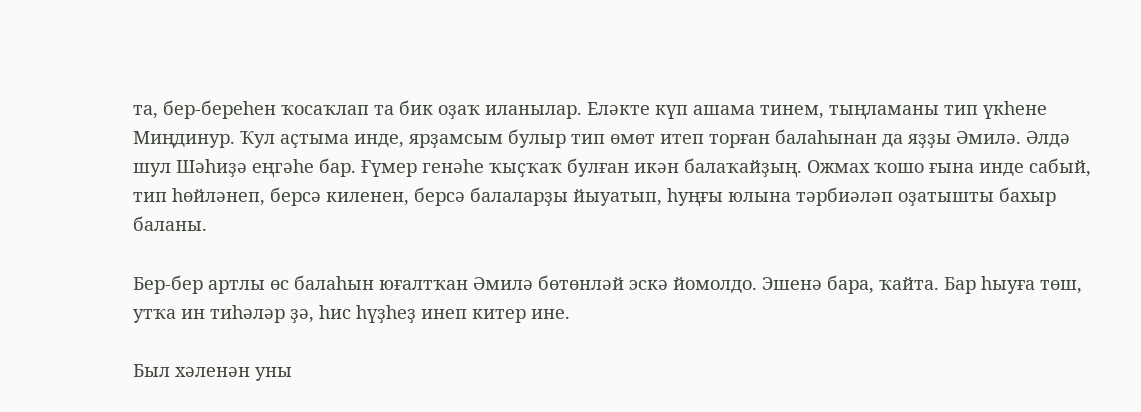та, бер-береһен ҡосаҡлап та бик оҙаҡ иланылар. Еләкте күп ашама тинем, тыңламаны тип үкһене Миңдинур. Ҡул аҫтыма инде, ярҙамсым булыр тип өмөт итеп торған балаһынан да яҙҙы Әмилә. Әлдә шул Шәһиҙә еңгәһе бар. Ғүмер генәһе ҡыҫҡаҡ булған икән балаҡайҙың. Ожмах ҡошо ғына инде сабый, тип һөйләнеп, берсә киленен, берсә балаларҙы йыуатып, һуңғы юлына тәрбиәләп оҙатышты бахыр баланы.

Бер-бер артлы өс балаһын юғалтҡан Әмилә бөтөнләй эскә йомолдо. Эшенә бара, ҡайта. Бар һыуға төш, утҡа ин тиһәләр ҙә, һис һүҙһеҙ инеп китер ине.

Был хәленән уны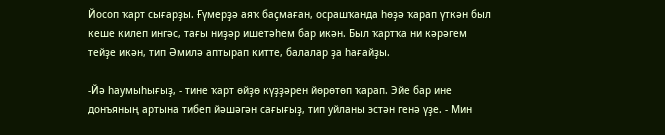Йосоп ҡарт сығарҙы. Ғүмерҙә аяҡ баҫмаған, осрашҡанда һөҙә ҡарап үткән был кеше килеп ингәс, тағы ниҙәр ишетәһем бар икән. Был ҡартҡа ни кәрәгем тейҙе икән, тип Әмилә аптырап китте, балалар ҙа һағайҙы.

-Йә һаумыһығыҙ, - тине ҡарт өйҙө күҙҙәрен йөрөтөп ҡарап. Эйе бар ине донъяның артына тибеп йәшәгән сағығыҙ, тип уйланы эстән генә үҙе. - Мин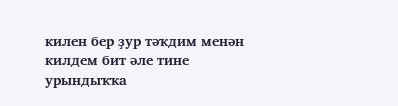килен бер ҙур тәҡдим менән килдем бит әле тине урындыҡҡа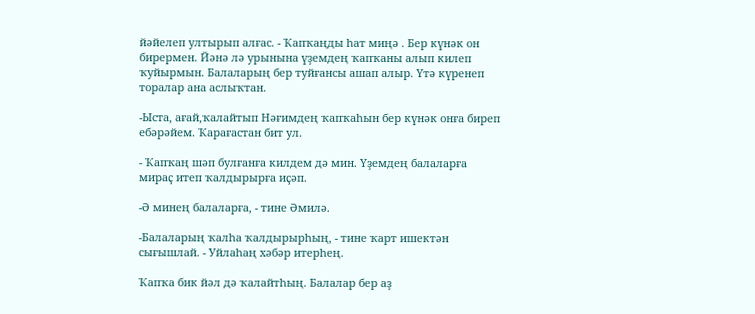йәйелеп ултырып алғас. - Ҡапҡаңды һат миңә . Бер күнәк он бирермен. Йәнә лә урынына үҙемдең ҡапҡаны алып килеп ҡуйырмын. Балаларың бер туйғансы ашап алыр. Үтә күренеп торалар ана аслыҡтан.

-Ыста, ағай,ҡалайтып Нәғимдең ҡапҡаһын бер күнәк онға биреп ебәрәйем. Ҡарағастан бит ул.

- Ҡапҡаң шәп булғанға килдем дә мин. Үҙемдең балаларға мираҫ итеп ҡалдырырға иҫәп.

-Ә минең балаларға, - тине Әмилә.

-Балаларың ҡалһа ҡалдырырһың, - тине ҡарт ишектән сығышлай. - Уйлаһаң хәбәр итерһең.

Ҡапҡа бик йәл дә ҡалайтһың. Балалар бер аҙ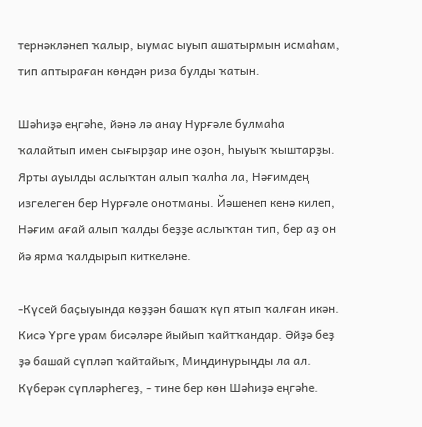тернәкләнеп ҡалыр, ыумас ыуып ашатырмын исмаһам, тип аптыраған көндән риза булды ҡатын.

Шәһиҙә еңгәһе, йәнә лә анау Нурғәле булмаһа ҡалайтып имен сығырҙар ине оҙон, һыуыҡ ҡыштарҙы. Ярты ауылды аслыҡтан алып ҡалһа ла, Нәғимдең изгелеген бер Нурғәле онотманы. Йәшенеп кенә килеп, Нәғим ағай алып ҡалды беҙҙе аслыҡтан тип, бер аҙ он йә ярма ҡалдырып киткеләне.

-Күсей баҫыуында көҙҙән башаҡ күп ятып ҡалған икән. Кисә Үрге урам бисәләре йыйып ҡайтҡандар. Әйҙә беҙ ҙә башай сүпләп ҡайтайыҡ, Миңдинурыңды ла ал. Күберәк сүпләрһегеҙ, - тине бер көн Шәһиҙә еңгәһе.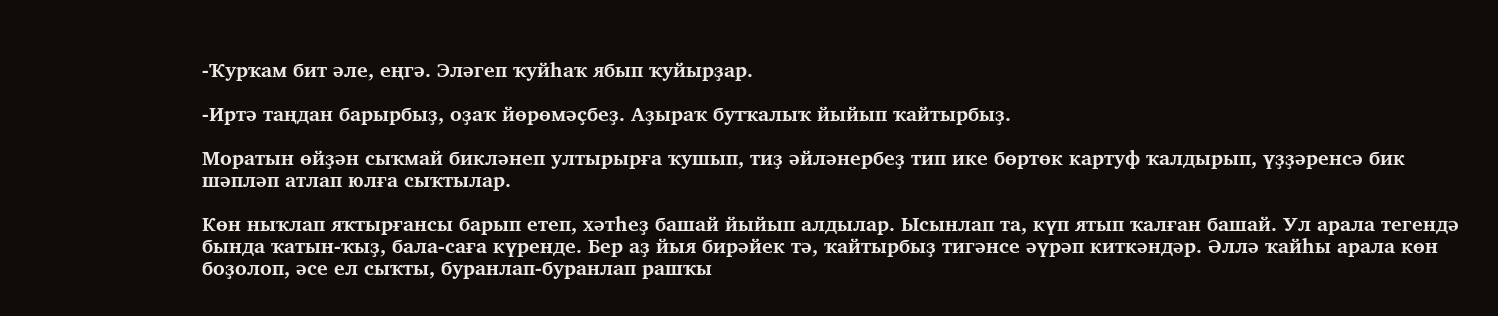-Ҡурҡам бит әле, еңгә. Эләгеп ҡуйһаҡ ябып ҡуйырҙар.

-Иртә таңдан барырбыҙ, оҙаҡ йөрөмәҫбеҙ. Аҙыраҡ бутҡалыҡ йыйып ҡайтырбыҙ.

Моратын өйҙән сыҡмай бикләнеп ултырырға ҡушып, тиҙ әйләнербеҙ тип ике бөртөк картуф ҡалдырып, үҙҙәренсә бик шәпләп атлап юлға сыҡтылар.

Көн ныҡлап яҡтырғансы барып етеп, хәтһеҙ башай йыйып алдылар. Ысынлап та, күп ятып ҡалған башай. Ул арала тегендә бында ҡатын-ҡыҙ, бала-саға күренде. Бер аҙ йыя бирәйек тә, ҡайтырбыҙ тигәнсе әүрәп киткәндәр. Әллә ҡайһы арала көн боҙолоп, әсе ел сыҡты, буранлап-буранлап рашҡы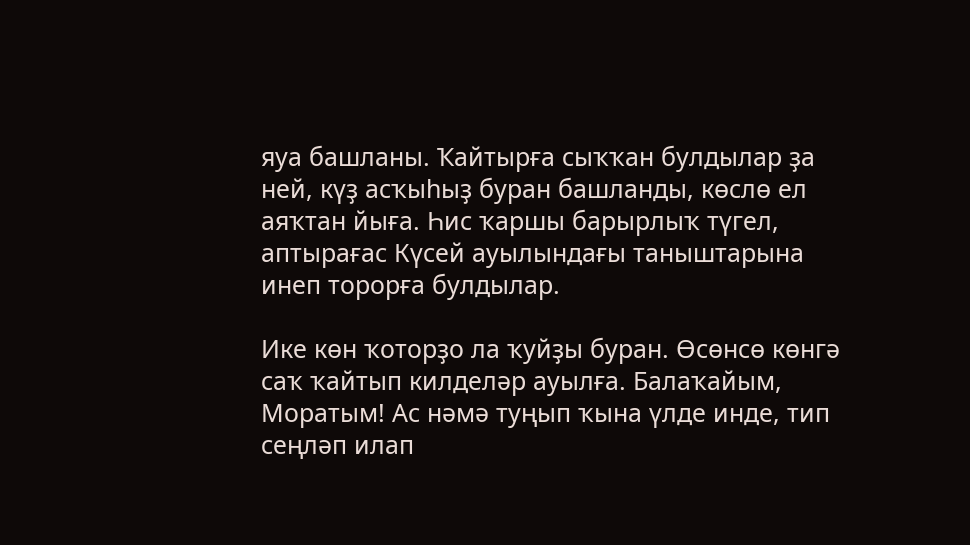яуа башланы. Ҡайтырға сыҡҡан булдылар ҙа ней, күҙ асҡыһыҙ буран башланды, көслө ел аяҡтан йыға. Һис ҡаршы барырлыҡ түгел, аптырағас Күсей ауылындағы таныштарына инеп торорға булдылар.

Ике көн ҡоторҙо ла ҡуйҙы буран. Өсөнсө көнгә саҡ ҡайтып килделәр ауылға. Балаҡайым, Моратым! Ас нәмә туңып ҡына үлде инде, тип сеңләп илап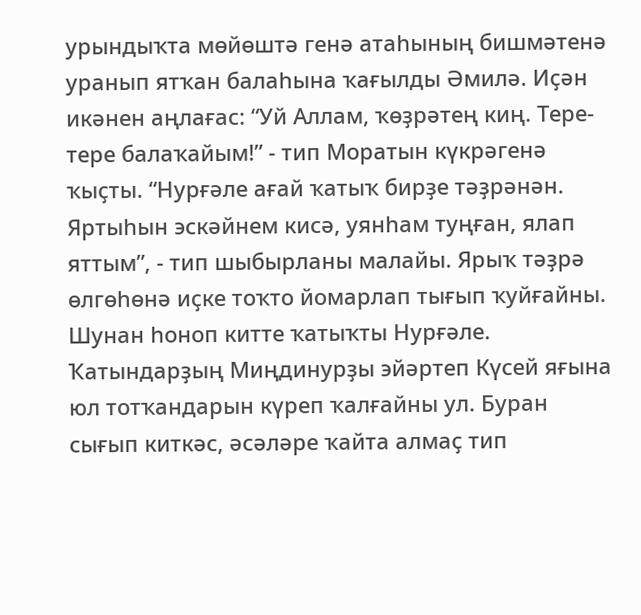урындыҡта мөйөштә генә атаһының бишмәтенә уранып ятҡан балаһына ҡағылды Әмилә. Иҫән икәнен аңлағас: “Уй Аллам, ҡөҙрәтең киң. Тере-тере балаҡайым!” - тип Моратын күкрәгенә ҡыҫты. “Нурғәле ағай ҡатыҡ бирҙе тәҙрәнән. Яртыһын эскәйнем кисә, уянһам туңған, ялап яттым”, - тип шыбырланы малайы. Ярыҡ тәҙрә өлгөһөнә иҫке тоҡто йомарлап тығып ҡуйғайны. Шунан һоноп китте ҡатыҡты Нурғәле. Ҡатындарҙың Миңдинурҙы эйәртеп Күсей яғына юл тотҡандарын күреп ҡалғайны ул. Буран сығып киткәс, әсәләре ҡайта алмаҫ тип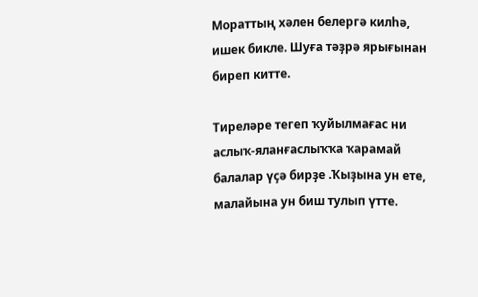Мораттың хәлен белергә килһә, ишек бикле. Шуға тәҙрә ярығынан биреп китте.

Тиреләре тегеп ҡуйылмағас ни аслыҡ-яланғаслыҡҡа ҡарамай балалар үҫә бирҙе .Ҡыҙына ун ете, малайына ун биш тулып үтте.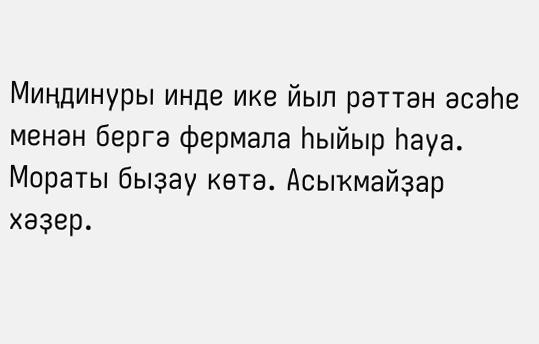Миңдинуры инде ике йыл рәттән әсәһе менән бергә фермала һыйыр һауа. Мораты быҙау көтә. Асыҡмайҙар хәҙер.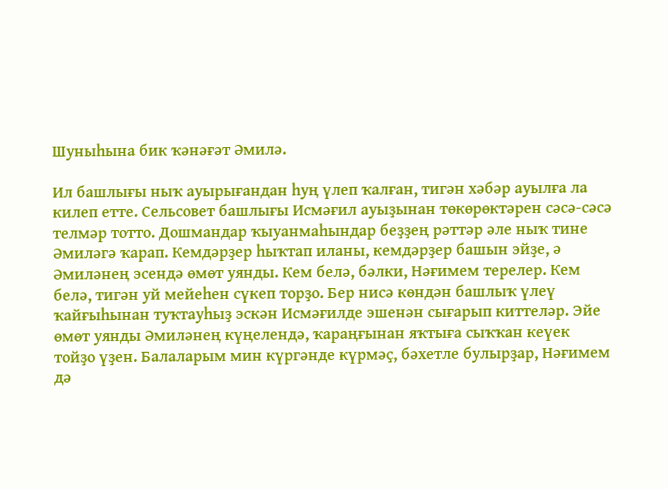Шуныһына бик ҡәнәғәт Әмилә.

Ил башлығы ныҡ ауырығандан һуң үлеп ҡалған, тигән хәбәр ауылға ла килеп етте. Сельсовет башлығы Исмәғил ауыҙынан төкөрөктәрен сәсә-сәсә телмәр тотто. Дошмандар ҡыуанмаһындар беҙҙең рәттәр әле ныҡ тине Әмиләгә ҡарап. Кемдәрҙер һыҡтап иланы, кемдәрҙер башын эйҙе, ә Әмиләнең эсендә өмөт уянды. Кем белә, бәлки, Нәғимем терелер. Кем белә, тигән уй мейеһен сүкеп торҙо. Бер нисә көндән башлыҡ үлеү ҡайғыһынан туҡтауһыҙ эскән Исмәғилде эшенән сығарып киттеләр. Эйе өмөт уянды Әмиләнең күңелендә, ҡараңғынан яҡтыға сыҡҡан кеүек тойҙо үҙен. Балаларым мин күргәнде күрмәҫ, бәхетле булырҙар, Нәғимем дә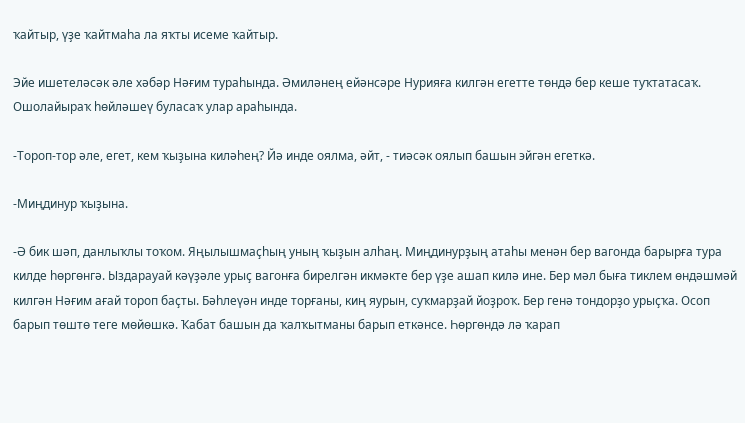ҡайтыр, үҙе ҡайтмаһа ла яҡты исеме ҡайтыр.

Эйе ишетеләсәк әле хәбәр Нәғим тураһында. Әмиләнең ейәнсәре Нурияға килгән егетте төндә бер кеше туҡтатасаҡ. Ошолайыраҡ һөйләшеү буласаҡ улар араһында.

-Тороп-тор әле, егет, кем ҡыҙына киләһең? Йә инде оялма, әйт, - тиәсәк оялып башын эйгән егеткә.

-Миңдинур ҡыҙына.

-Ә бик шәп, данлыҡлы тоҡом. Яңылышмаҫһың уның ҡыҙын алһаң. Миңдинурҙың атаһы менән бер вагонда барырға тура килде һөргөнгә. Ыздарауай кәүҙәле урыҫ вагонға бирелгән икмәкте бер үҙе ашап килә ине. Бер мәл быға тиклем өндәшмәй килгән Нәғим ағай тороп баҫты. Бәһлеүән инде торғаны, киң яурын, суҡмарҙай йоҙроҡ. Бер генә тондорҙо урыҫҡа. Осоп барып төштө теге мөйөшкә. Ҡабат башын да ҡалҡытманы барып еткәнсе. Һөргөндә лә ҡарап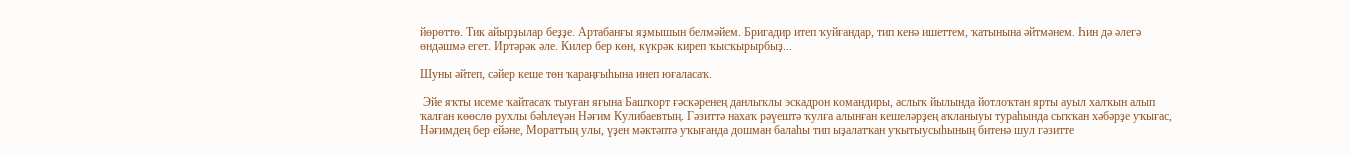йөрөттө. Тик айырҙылар беҙҙе. Артабанғы яҙмышын белмәйем. Бригадир итеп ҡуйғандар, тип кенә ишеттем, ҡатынына әйтмәнем. Һин дә әлегә өндәшмә егет. Иртәрәк әле. Килер бер көн, күкрәк киреп ҡысҡырырбыҙ...

Шуны әйтеп, сәйер кеше төн ҡараңғыһына инеп юғаласаҡ.

 Эйе яҡты исеме ҡайтасаҡ тыуған яғына Башҡорт ғәскәренең данлыҡлы эскадрон командиры, аслыҡ йылында йотлоҡтан ярты ауыл халҡын алып ҡалған көөслө рухлы бәһлеүән Нәғим Кулибаевтың. Гәзиттә нахаҡ рәүештә ҡулға алынған кешеләрҙең аҡланыуы тураһында сыҡҡан хәбәрҙе уҡығас, Нәғимдең бер ейәне, Мораттың улы, үҙен мәктәптә уҡығанда дошман балаһы тип ыҙалатҡан уҡытыусыһының битенә шул гәзитте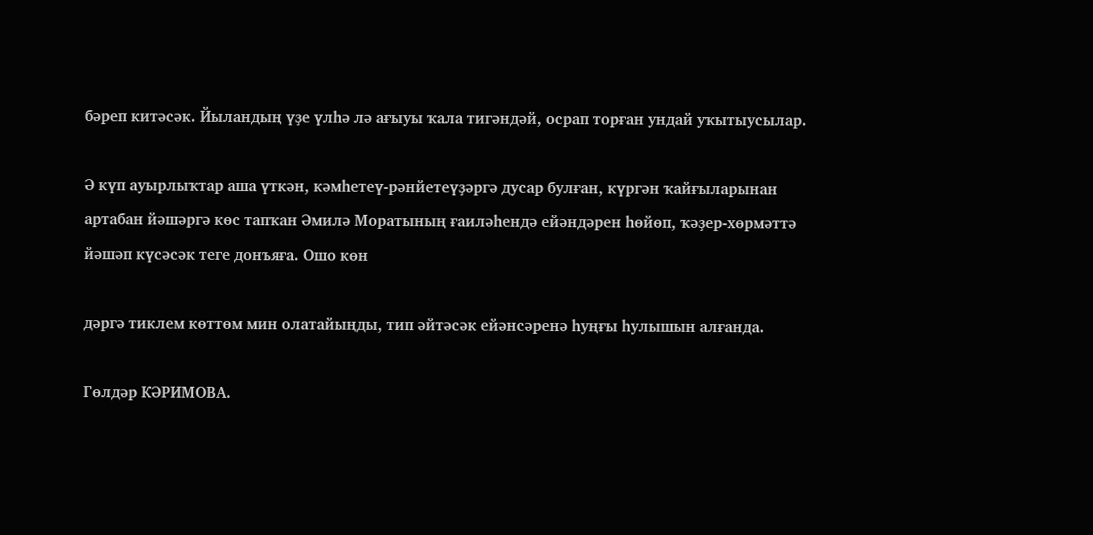бәреп китәсәк. Йыландың үҙе үлһә лә ағыуы ҡала тигәндәй, осрап торған ундай уҡытыусылар.

Ә күп ауырлыҡтар аша үткән, кәмһетеү-рәнйетеүҙәргә дусар булған, күргән ҡайғыларынан артабан йәшәргә көс тапҡан Әмилә Моратының ғаиләһендә ейәндәрен һөйөп, ҡәҙер-хөрмәттә йәшәп күсәсәк теге донъяға. Ошо көн

дәргә тиклем көттөм мин олатайыңды, тип әйтәсәк ейәнсәренә һуңғы һулышын алғанда.

Гөлдәр КӘРИМОВА.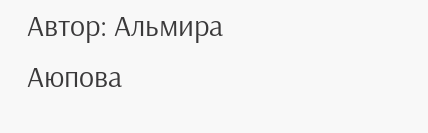Автор: Альмира Аюпова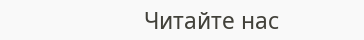Читайте нас